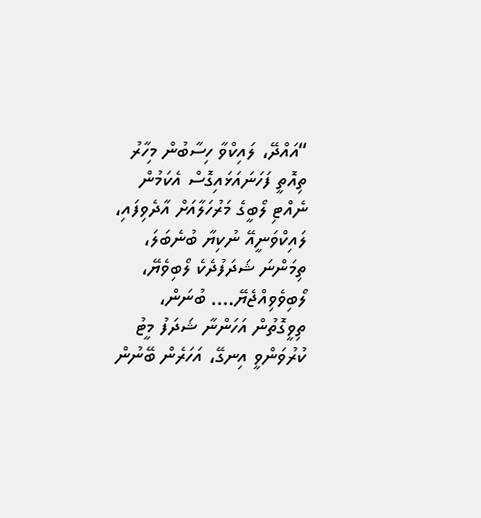“އައްދޭ، ލައިކްވާ ހިސާބުން މިހާރު ތިއޮތީ ފަހަނައަޅައިގޮސް އެކަމުން ނެއްޓި ލޯބީގެ މަރުހަލާއަށް އާދެވިފައި، ލައިކްވަނީއޭ ނުކިޔާ ބުނެބަލަ، ތިމަންނަ ޝަދަފުދެކެ ލޯބިވެޔޭ، ލޯބިވެވިއްޖެޔޭ…. ބުނަން، ތިވީގޮތުން އަހަންނާ ޝަދަފު މީޓު ކުރުވަންވީ އިނގޭ، އަހަރެން ބޭނުން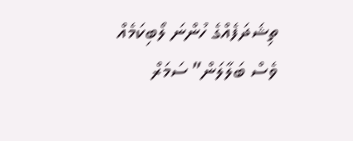ތިޝަދަފެއްގެ ހުންނަ ލޯބިކަމެއް ވެސް ބަލާލަން” ސަމަރް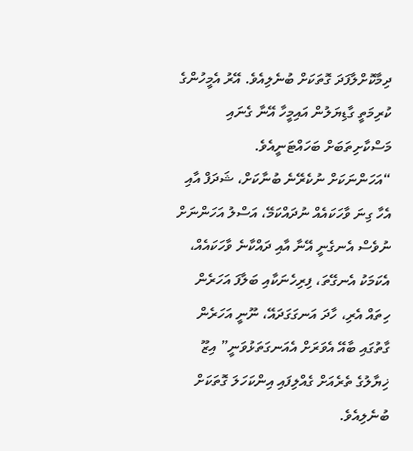ދިމާކޮށްލާފަދަ ގޮތަކަށް ބުނެލިއެވެ. އޭރު އެމީހުންގެ ކުރިމަތީ ގާޑިޔަލުން އައިމީހާ އޭނާ ގެނައި މަސްކާށިތަބަށް ބަހައްޓަނީއެވެ.
“އަހަންނަކަށް ނުކެރޭނެ ބުނާކަށް، ޝަދަފް އާއި އެހާ ގިނަ ވާހަކައެއް ނުދައްކަމޭ، އަސްލު އަހަންނަށް ނުވެސް އެނގެނީ އޭނާ އާއި ދައްކާނެ ވާހަކައެއް، އެކަމަކު އެނގޭތަ، ފިރިހެނަކާއި ބަލާފަ އަހަރެން ހިތައް އެރި، ހާދަ އަނގަގަދައޭ، ނޫނީ އަހަރެން ގާތުގައި ބާއޭ އެވަރަށް އެއަނގަތަޅުވަނީ” އިޒޫ ޚިޔާލުގެ ތެރެއަށް ގެއްލިފައި އިންކަހަލަ ގޮތަކަށް ބުނެލިއެވެ.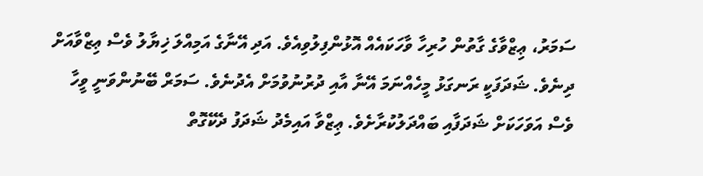ސަމަރު، ޢިޒްވާގެ ގާތުން ހުރިހާ ވާހަކައެއް އޮޅުންފިލުވިއެވެ. އަދި އޭނާގެ އަމިއްލަ ޚިޔާލު ވެސް ޢިޒްވާއަށް ދިނެވެ. ޝަދަފަކީ ރަނގަޅު މީހެއްނަމަ އޭނާ އާއި ދުރުނުވުމަށް އެދުނެވެ. ސަމަރް ބޭނުންވަނީ ވީހާ ވެސް އަވަހަކަށް ޝަދަފާއި ބައްދަލުކުރާށެވެ. ޢިޒްވާ އައިމެދު ޝަދަފު ދެކޭގޮތް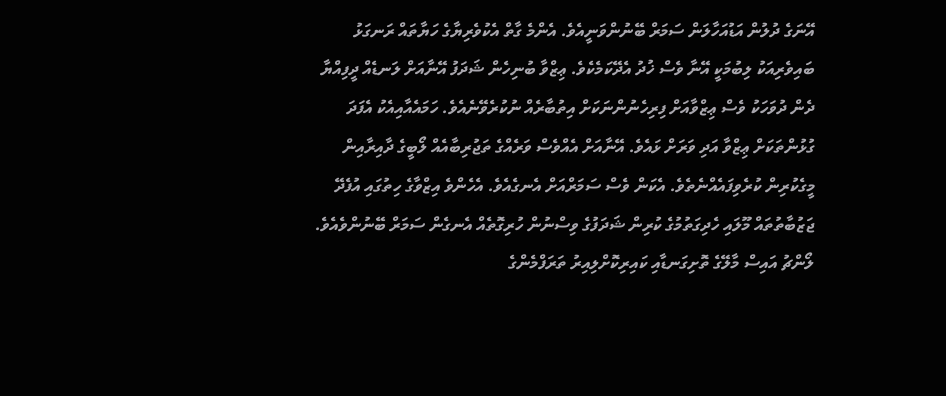އޭނަގެ ދުލުން އަޑުއަހާލަން ސަމަރް ބޭނުންވަނީއެވެ. އެންމެ ގާތް އެކުވެރިޔާގެ ހަޔާތައް ރަނގަޅު ބައިވެރިއަކު ލިބުމަކީ އޭނާ ވެސް ޚުދު އެދޭކަމެކެވެ. ޢިޒްވާ ބުނިހެން ޝަދަފު އޭނާއަށް ލަނޑެއް ދީފިއްޔާ ދެން ދުވަހަކު ވެސް ޢިޒްވާއަށް ފިރިހެނުންނަކަށް އިތުބާރެއް ނުކުރެވޭނެއެވެ. ހަމައެއާއިއެކު އެފަދަ ގުޅުންތަކަށް ޢިޒްވާ އަދި ވަރަށް ޅައެވެ. އޭނާއަށް އެއްވެސް ވަރެއްގެ ތަޖުރިބާއެއް ލޯބީގެ ދާއިރާއިން މީގެކުރިން ކުރެވިފައެއްނެތެވެ. އެކަން ވެސް ސަމަރްއަށް އެނގެއެވެ. އެހެންވެ އިޒްވާގެ ހިތުގައި އުފެދޭ ޖަޒުބާތުތައް މޫލައި ހެދިގަތުމުގެ ކުރިން ޝަދަފުގެ ވިސްނުން ހުރިގޮތެއް އެނގެން ސަމަރް ބޭނުންވެއެވެ.
ލޯންޗު އައިސް މާލޭގެ ތޮށިގަނޑާއި ކައިރިކޮށްލިއިރު ތަރަފްމެންގެ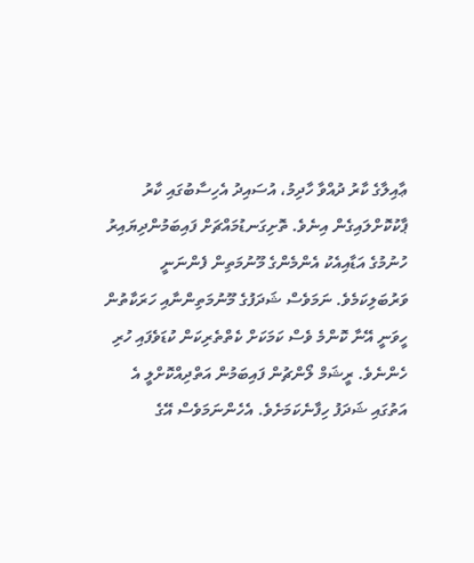ޢާއިލާގެ ކާރު ދުއްވާ ހާދިމު، އުސައިދު އެހިސާބުގައި ކާރު ޕާކުކޮށްލައިގެން އިނެވެ. ތޮށިގަނޑުމައްޗަށް ފައިބަމުންދިޔައިރު ހުނުމުގެ އަޑާއިއެކު އެންމެންގެ މޫނުމަތިން ފެންނަނީ ވަރުބަލިކަމެވެ. ނަމަވެސް ޝަދަފުގެ މޫނުމަތިންނާއި ހަރަކާތުން ހީވަނީ އޭނާ ކޮންމެ ވެސް ކަމަކަށް ކެތްތެރިކަން ކުޑަވެފައި ހުރި ހެންނެވެ. ރީޝަމް ލޯންޗުން ފައިބަމުން އަތްދިއްކޮށްލީ އެ އަތުގައި ޝަދަފު ހިފާނެކަމަށެވެ. އެހެންނަމަވެސް އޭގެ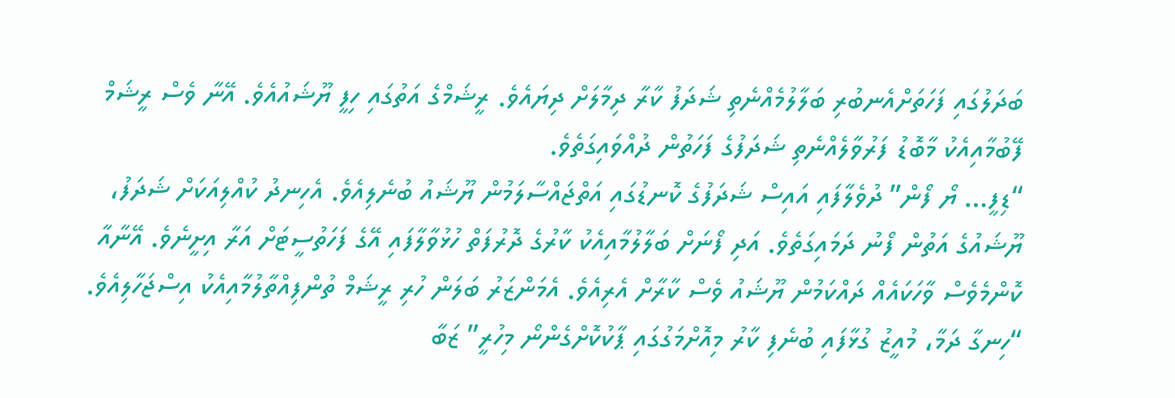ބަދަލުގައި ފަހަތަށްއެނބުރި ބަލާލުމެއްނެތި ޝަދަފު ކާރާ ދިމާލަށް ދިޔައެވެ. ރީޝަމްގެ އަތުގައި ހިފީ ޔޫޝައުއެވެ. އޭނާ ވެސް ރީޝަމް ފޭބުމާއިއެކު މާބޮޑު ފަރުވާލެއްނެތި ޝަދަފުގެ ފަހަތުން ދުއްވައިގަތެވެ.
“ޑިފީ… ޔޯ ފޯން” ދުވެލާފައި އައިސް ޝަދަފުގެ ކޮނޑުގައި އަތްޖައްސާލަމުން ޔޫޝައު ބުނެލިއެވެ. އެހިނދު ކުއްލިއަކަށް ޝަދަފު، ޔޫޝައުގެ އަތުން ފޯނު ދަމައިގަތެވެ. އަދި ފޯނަށް ބަލާލުމާއިއެކު ކާރުގެ ދޮރުފަތް ހުޅުވާލާފައި އޭގެ ފަހަތުސީޓަށް އަރާ އިށީނެވެ. އޭނާއާ ކޮންމެވެސް ވާހަކައެއް ދައްކަމުން ޔޫޝައު ވެސް ކާރާށް އެރިއެވެ. އެމަންޒަރު ބަލަން ހުރި ރީޝަމް ތުންފިއްތާލުމާއިއެކު އިސްޖަހާލިއެވެ.
“ހިނގާ ދަމާ، މުއީޒު ގުޅާފައި ބުނެފި ކާރު މިއޮށްމަގުގައި ޕާކުކޮށްގެންނޯ މިހުރީ” ޒަބާ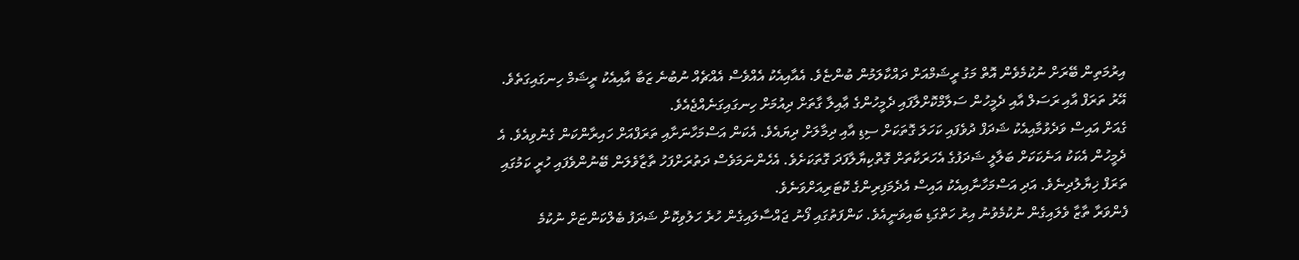އިރުމަތިން ބޭރަށް ނުކުމެވެން އޮތް މަގު ރީޝަމްއަށް ދައްކާލަމުން ބުންޏެވެ. އެއާއިއެކު އެއްވެސް އެއްޗެއް ނުބުނެ ޒަބާ އާއިއެކު ރީޝަމް ހިނގައިގަތެވެ. އޭރު ތަރަފް އާއި ރަސަލް އާއި ދެމީހުން ސަލާމްކޮށްލާފައި ދެމީހުންގެ ޢާއިލާ ގާތަށް ދިއުމަށް ހިނގައިގަނެއްޖެއެވެ.
ގެއަށް އައިސް ވަދެވުމާއިއެކު ޝަދަފް ދުވެފައި ކަހަލަ ގޮތަކަށް ސިޑި އާއި ދިމާލަށް ދިޔައެވެ. އެކަން އަސްމަހާނަށާއި ތަރަފްއަށް ހައިރާންކަން ގެނުވިއެވެ. އެ ދެމީހުން އެކަކު އަނެކަކަށް ބަލާލީ ޝަދަފުގެ އެހަރަކާތަށް ގޮތްކިޔާލާފަދަ ގޮތަކަށެވެ. އެހެންނަމަވެސް ދަތުރަށްފަހު ތާޒާވެލަން ބޭނުންވެފައި ހުރީ ކަމުގައި ތަރަފް ޚިޔާލުދިނެވެ. އަދި އަސްމަހާނާއިއެކު އައިސް އެދެމަފިރިންގެ ކޮޓަރިއަށްވަނެވެ.
ފެންވަރާ ތާޒާ ވެލައިގެން ނުކުމެވުނު އިރު ހަތްގަޑި ބައިވަނީއެވެ. ކަންފަތުގައި ފޯނު ޖައްސާލައިގެން ހުރެ ހަލުވިކޮށް ޝަދަފު ބެލްކަންޏަށް ނުކުމެ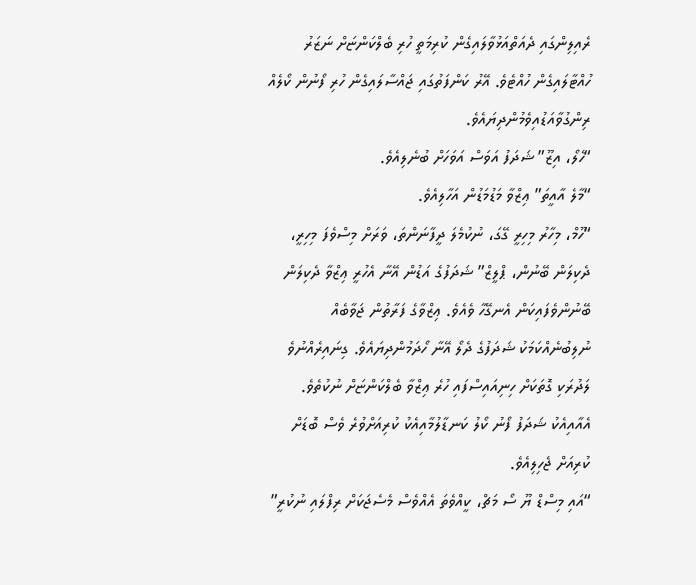ރެއިލިންގައި ދެއަތްއަޅުވާލައިގެން ކުރިމަތީ ހުރި ބެލްކަންޏަށް ނަޒަރު ހުއްޓާލައިގެން ހުއްޓެވެ. އޭރު ކަންފަތުގައި ޖައްސާލައިގެން ހުރި ފޯނުން ކޯލެއް ރިންގުވާއަޑުއިވެމުންދިޔައެވެ.
“ހެލޯ، އިޒޫ” ޝަދަފު އަވަސް އަވަހަށް ބުނެލިއެވެ.
“މާލެ އާއީތަ” ޢިޒްވާ މަޑުމަޑުން އަހާލިއެވެ.
“ހޫމް، މިހާރު މިހިރީ ގޭގަ، ނުކުމެލަ ދީފާނަންތަ، ވަރަށް މިސްވެފަ މިހިރީ، ދެކިލަން ބޭނުން، ޕްލީޒް” ޝަދަފުގެ އަޑުން އޭނާ އެހުރީ ޢިޒްވާ ދެކިލަން ބޭނުންވެފައިކަން އެނގޭހާ ވެއެވެ. ޢިޒްވާގެ ފަރާތުން ޖަވާބެއް ނުލިބުނެއްކަމަކު ޝަދަފުގެ ދެލޯ އޭނާ ހޯދަމުންދިޔައެވެ. ގިނައިރެއްނުވެ ލަދުރަކި ގޮތަކަށް ހިނިއައިސްފައި ހުރެ ޢިޒްވާ ބެލްކަންޏަށް ނުކުތެވެ. އެއާއިއެކު ޝަދަފު ފޯނު ކޯލު ކަނޑާލުމާއިއެކު ކުރިއަށްވުރެ ވެސް ބޮޑަށް ކުރިއަށް ޖެހިލިއެވެ.
“އައި މިސްޑް ޔޫ ސޯ މަޗް، ކީއްވެތަ އެއްވެސް މެސެޖަކަށް ރިފްލައި ނުކުރީ”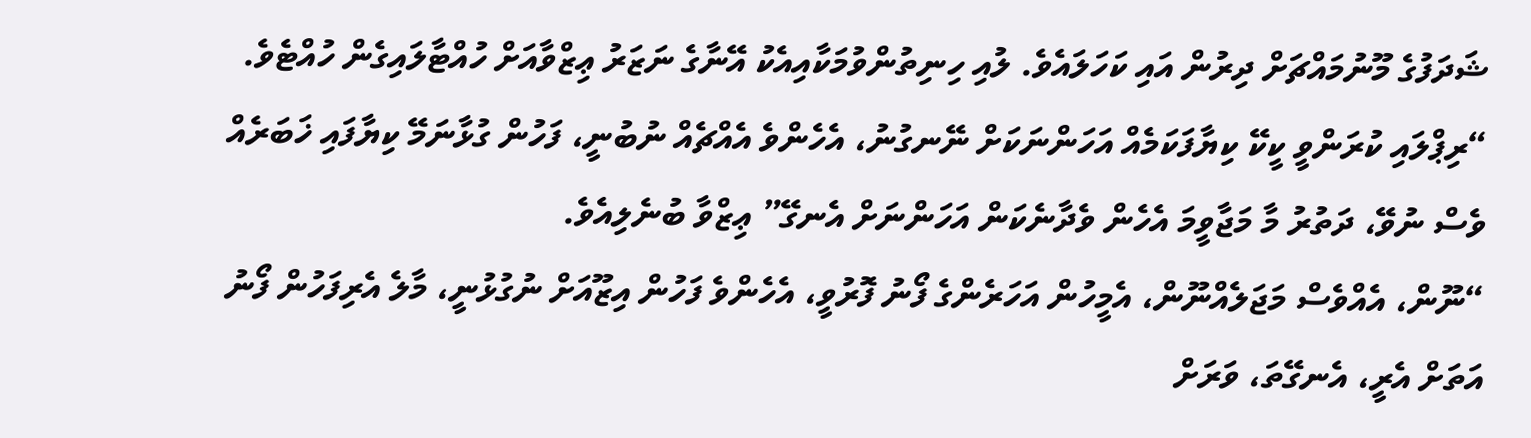ޝަދަފުގެ މޫނުމައްޗަށް ދިރުން އައި ކަހަލައެވެ. ލުއި ހިނިތުންވުމަކާއިއެކު އޭނާގެ ނަޒަރު ޢިޒްވާއަށް ހުއްޓާލައިގެން ހުއްޓެވެ.
“ރިޕްލައި ކުރަންވީ ކީކޭ ކިޔާފަކަމެއް އަހަންނަކަށް ނޭނގުނު، އެހެންވެ އެއްޗެއް ނުބުނީ، ފަހުން ގުޅާނަމޭ ކިޔާފައި ޚަބަރެއް ވެސް ނުވޭ، ދަތުރު މާ މަޖާވީމަ އެހެން ވެދާނެކަން އަހަންނަށް އެނގޭ” ޢިޒްވާ ބުނެލިއެވެ.
“ނޫން، އެއްވެސް މަޖަލެއްނޫން، އެމީހުން އަހަރެންގެ ފޯނު ފޮރުވީ، އެހެންވެ ފަހުން އިޒޫއަށް ނުގުޅުނީ، މާލެ އެރިފަހުން ފޯނު އަތަށް އެރީ، އެނގޭތަ، ވަރަށް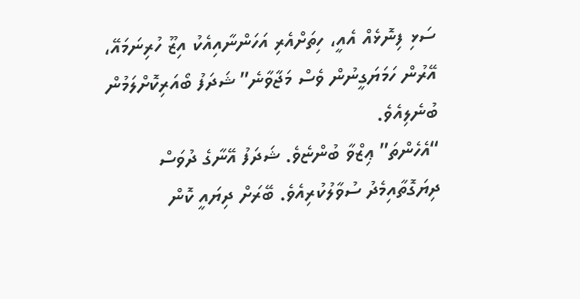ސަޅި ފިނޮޅެއް އެއީ، ހިތަށްއެރި އަހަންނާއިއެކު އިޒޫ ހުރިނަމައޭ، އޭރުން ހަމަޔަގީނުން ވެސް މަޖާވާނެ” ޝަދަފު ބޯއަރިކޮށްލަމުން ބުނެލިއެވެ.
“އެހެންތަ” ޢިޒްވާ ބުންޏެވެ. ޝަދަފު އޭނާގެ ދުވަސް ދިޔަގޮތާއިމެދު ސުވާލުކުރިއެވެ. ބޭރަށް ދިޔައީ ކޮން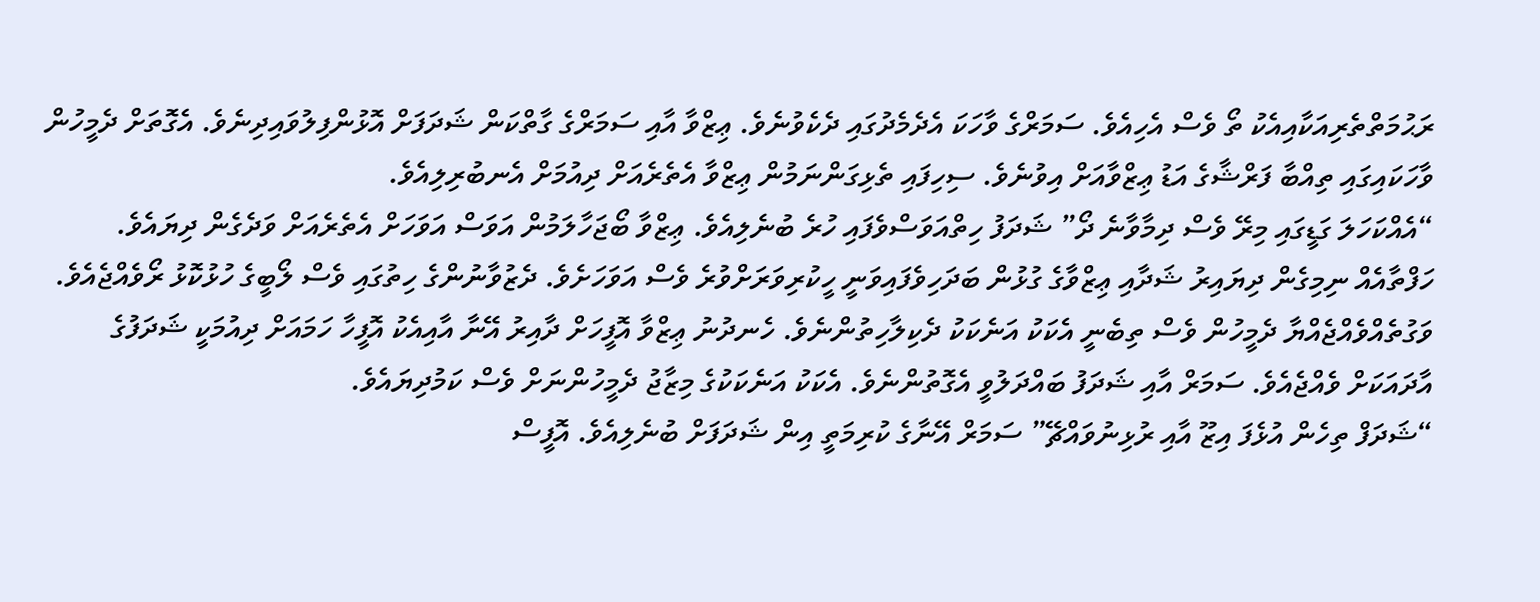ރަޙުމަތްތެރިއަކާއިއެކު ތޯ ވެސް އެހިއެވެ. ސަމަރްގެ ވާހަކަ އެދެމެދުގައި ދެކެވުނެވެ. ޢިޒްވާ އާއި ސަމަރްގެ ގާތްކަން ޝަދަފަށް އޮޅުންފިލުވައިދިނެވެ. އެގޮތަށް ދެމީހުން ވާހަކައިގައި ތިއްބާ ފަރްޝާގެ އަޑު ޢިޒްވާއަށް އިވުނެވެ. ސިހިފައި ތެޅިގަންނަމުން ޢިޒްވާ އެތެރެއަށް ދިއުމަށް އެނބުރިލިއެވެ.
“އެއްކަހަލަ ގަޑީގައި މިރޭ ވެސް ދިމާވާނެ ދޯ” ޝަދަފު ހިތްއަވަސްވެފައި ހުރެ ބުނެލިއެވެ. ޢިޒްވާ ބޯޖަހާލަމުން އަވަސް އަވަހަށް އެތެރެއަށް ވަދެގެން ދިޔައެވެ.
ހަފްތާއެއް ނިމިގެން ދިޔައިރު ޝަދާއި ޢިޒްވާގެ ގުޅުން ބަދަހިވެފައިވަނީ ހީކުރިވަރަށްވުރެ ވެސް އަވަހަށެވެ. ދެޒުވާނުންގެ ހިތުގައި ވެސް ލޯބީގެ ހުޅުކޮޅު ރޯވެއްޖެއެވެ. ވަގުތެއްވެއްޖެއްޔާ ދެމީހުން ވެސް ތިބެނީ އެކަކު އަނެކަކު ދެކިލާހިތުންނެވެ. ހެނދުނު ޢިޒްވާ އޮފީހަށް ދާއިރު އޭނާ އާއިއެކު އޮފީހާ ހަމައަށް ދިއުމަކީ ޝަދަފުގެ އާދައަކަށް ވެއްޖެއެވެ. ސަމަރް އާއި ޝަދަފު ބައްދަލުވީ އެގޮތުންނެވެ. އެކަކު އަނެކަކުގެ މިޒާޖު ދެމީހުންނަށް ވެސް ކަމުދިޔައެވެ.
“ޝަދަފް ތިހެން އުޅެފަ އިޒޫ އާއި ރުޅިނުވައްޗޭ” ސަމަރް އޭނާގެ ކުރިމަތީ އިން ޝަދަފަށް ބުނެލިއެވެ. އޮފީސް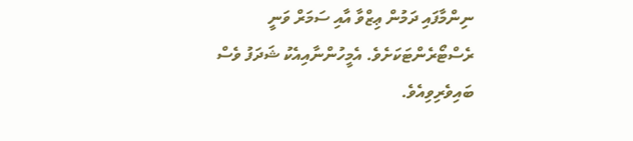ނިންމާފައި ދަމުން ޢިޒްވާ އާއި ސަމަރް ވަނީ ރެސްޓޯރެންޓަކަށެވެ. އެމީހުންނާއިއެކު ޝަދަފު ވެސް ބައިވެރިވިއެވެ.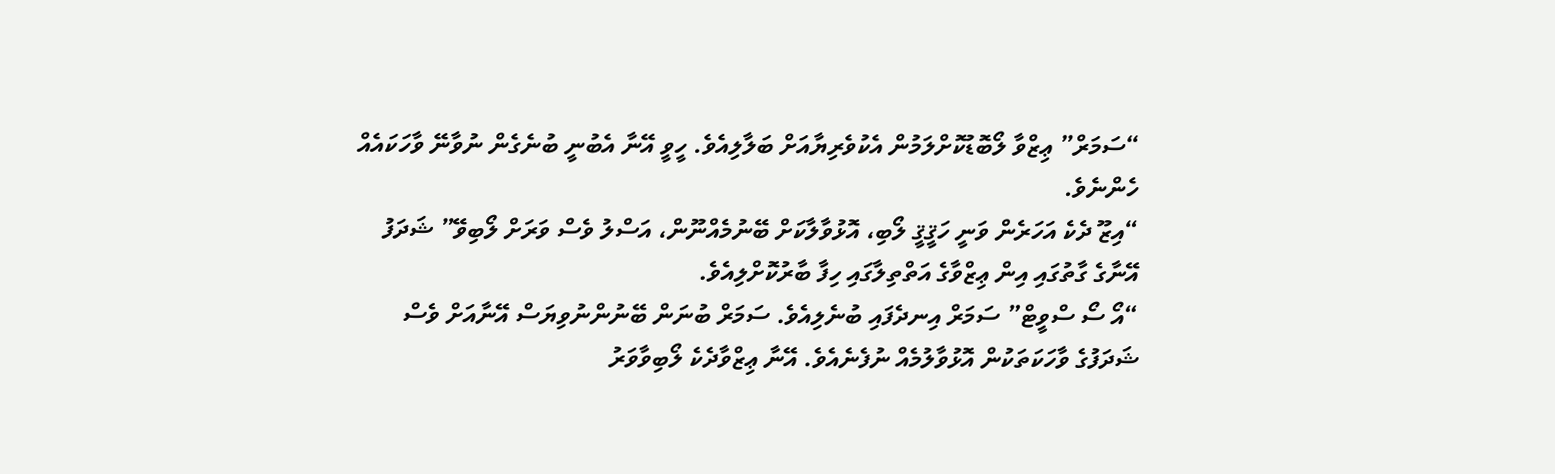“ސަމަރް” ޢިޒްވާ ލޯބޮޑުކޮށްލަމުން އެކުވެރިޔާއަށް ބަލާލިއެވެ. ހީވީ އޭނާ އެބުނީ ބުނެގެން ނުވާނޭ ވާހަކައެއް ހެންނެވެ.
“އިޒޫ ދެކެ އަހަރެން ވަނީ ހަޤީޤީ ލޯބި، އޮޅުވާލާކަށް ބޭނުމެއްނޫން، އަސްލު ވެސް ވަރަށް ލޯބިވޭ” ޝަދަފު އޭނާގެ ގާތުގައި އިން ޢިޒްވާގެ އަތްތިލާގައި ހިފާ ބާރުކޮށްލިއެވެ.
“އޯ ސޯ ސްވީޓް” ސަމަރް އިނދެފައި ބުނެލިއެވެ. ސަމަރް ބުނަން ބޭނުންނުވިޔަސް އޭނާއަށް ވެސް ޝަދަފުގެ ވާހަކަތަކުން އޮޅުވާލުމެއް ނުފެނެއެވެ. އޭނާ ޢިޒްވާދެކެ ލޯބިވާވަރު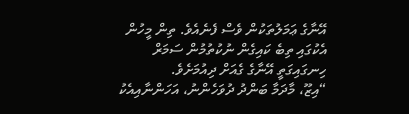އޭނާގެ ޢަމަލުތަކުން ވެސް ފެނެއެވެ. ތިން މީހުން އެކުގައި ތިބެ ކައިގެން ނުކުތުމުން ސަމަރް ހިނގައިގަތީ އޭނާގެ ގެއަށް ދިއުމަށެވެ.
“އިޒޫ، މާދަމާ ބަންދު ދުވަހެންނު، އަހަންނާއިއެކު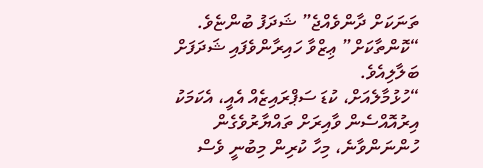ތަނަކަށް ދާންވެއްޖެ” ޝަދަފު ބުންޏެވެ.
“ކޮންތާކަށް” ޢިޒްވާ ހައިރާންވެފައި ޝަދަފަށް ބަލާލިއެވެ.
“ހުޅުމާލެއަށް، ކުޑަ ސަޕްރައިޒެއް އެއީ، އެކަމަކު އިރުއޮއްސެން ވާއިރަށް ތައްޔާރުވެގެން ހުންނަންވާނެ، މިހާ ކުރިން މިބުނީ ވެސް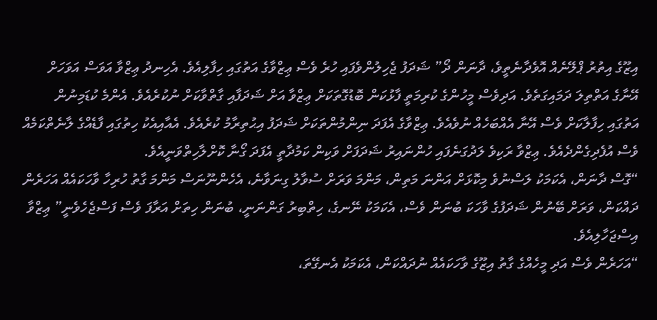އިޒޫގެ އިތުރު ޕްލޭނެއް އޮވެދާނެތީވެ، ދާނަން ދޯ” ޝަދަފު ޖެހިލުންވެފައި ހުރެ ވެސް ޢިޒްވާގެ އަތުގައި ހިފާލިއެވެ. އެހިނދު ޢިޒްވާ އަވަސް އަވަހަށް އޭނާގެ އަތްތިލަ ދަމައިގަތެވެ. އަދިވެސް މީހުންގެ ކުރިމަތީ ފާޅުކަން ބޮޑުގޮތަކަށް ޢިޒްވާ އަށް ޝަދަފާއި ގާތްވާކަށް ނުކުރެއެވެ. އެންމެ ކުޑަމިނުން އަތުގައި ހިފާލާކަށް ވެސް އޭނާ އެއްބަހެއް ނުވެއެވެ. ޢިޒްވާގެ އެފަދަ ނިންމުންތަކަށް ޝަދަފު އިޙުތިރާމު ކުރެއެވެ. އެއާއިއެކު ހިތުގައި ފާޑެއްގެ ލާނެތްކަމެއް ވެސް އުފެދިގެންދެއެވެ. ޢިޒްވާ ރަކިވެ ލަދުގަނެފައި ހުންނައިރު ޝަދަފަށް ވަކިން ކަމުދާތީ އެފަދަ ގޯނާ ކޮށްލާހިތްވަނީއެވެ.
“ގޮސް ދާނަން، އެކަމަކު ލަސްނުވެ މިކޮޅަށް އަންނަ މަތިން، މަންމަ ވަރަށް ސުވާލު ގިނަވާނެ، އެހެންނޫނަސް މަންމަ ގާތު ހުރިހާ ވާހަކައެއް އަހަރެން ދައްކަން، ވަރަށް ބޭނުން ޝަދަފުގެ ވާހަކަ ބުނަން ވެސް، އެކަމަކު ނޭނގެ، ހިތްބިރު ގަންނަނީ، ބުނަން ހިތަށް އަރާފަ ވެސް ފަސްޖެހެވެނީ” ޢިޒްވާ އިސްޖަހާލިއެވެ.
“އަހަރެން ވެސް އަދި މީހެއްގެ ގާތު އިޒޫގެ ވާހަކައެއް ނުދައްކަން، އެކަމަކު އެނގޭތަ،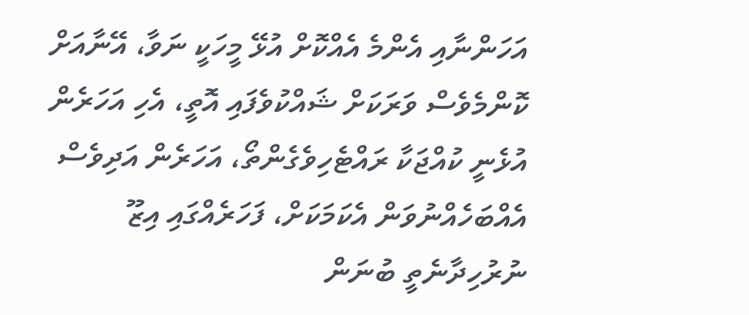އަހަންނާއި އެންމެ އެއްކޮށް އުޅޭ މީހަކީ ނަވާ، އޭނާއަށް ކޮންމެވެސް ވަރަކަށް ޝައްކުވެފައި އޮތީ، އެހި އަހަރެން އުޅެނީ ކުއްޖަކާ ރައްޓެހިވެގެންތޯ، އަހަރެން އަދިވެސް އެއްބަހެއްނުވަން އެކަމަކަށް، ފަހަރެއްގައި އިޒޫ ނުރުހިދާނެތީ ބުނަން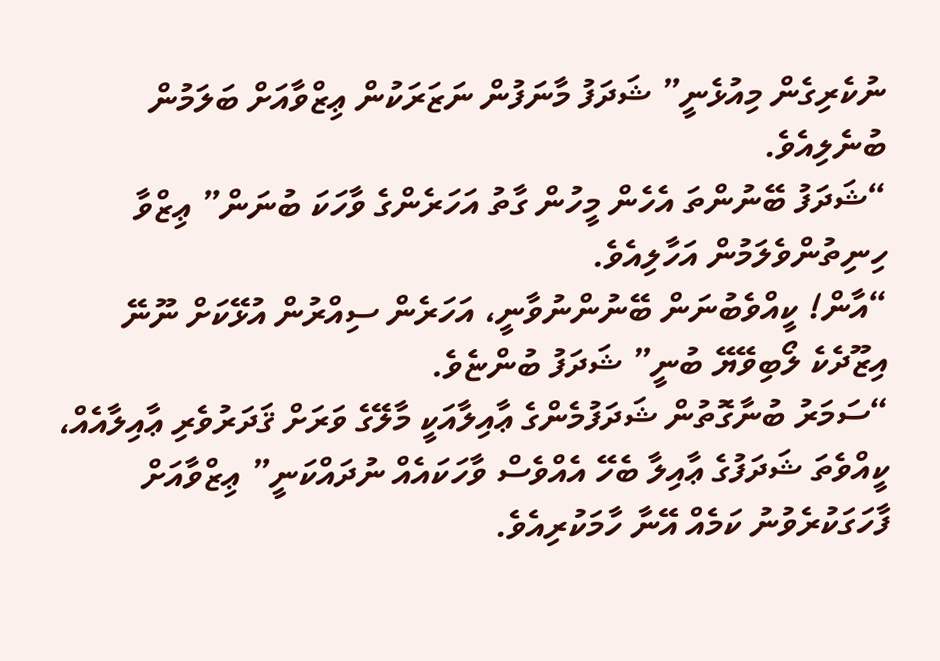ނުކެރިގެން މިއުޅެނީ” ޝަދަފު މާނަފުން ނަޒަރަކުން ޢިޒްވާއަށް ބަލަމުން ބުނެލިއެވެ.
“ޝަދަފު ބޭނުންތަ އެހެން މީހުން ގާތު އަހަރެންގެ ވާހަކަ ބުނަން” ޢިޒްވާ ހިނިތުންވެލަމުން އަހާލިއެވެ.
“އާން! ކީއްވެބުނަން ބޭނުންނުވާނީ، އަހަރެން ސިއްރުން އުޅޭކަށް ނޫނޭ އިޒޫދެކެ ލޯބިވޭޔޭ ބުނީ” ޝަދަފު ބުންޏެވެ.
“ސަމަރު ބުނާގޮތުން ޝަދަފުމެންގެ ޢާއިލާއަކީ މާލޭގެ ވަރަށް ޤަދަރުވެރި ޢާއިލާއެއް، ކީއްވެތަ ޝަދަފުގެ ޢާއިލާ ބެހޭ އެއްވެސް ވާހަކައެއް ނުދައްކަނީ” ޢިޒްވާއަށް ފާހަގަކުރެވުނު ކަމެއް އޭނާ ހާމަކުރިއެވެ.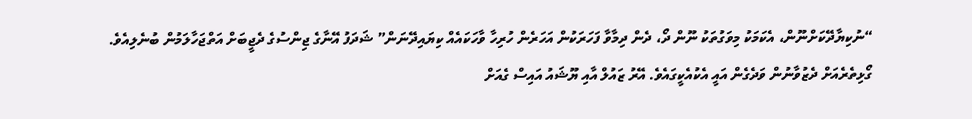“ނުކިޔާދޭކަށްނޫން، އެކަމަކު މިވަގުތަކު ނޫން ދޯ، ދެން ދިމާވާ ފަހަރަކުން އަހަރެން ހުރިހާ ވާހަކައެއް ކިޔައިދޭނަން” ޝަދަފު އޭނާގެ ޖިންސުގެ ދެޖީބަށް އަތްޖަހާލަމުން ބުނެލިއެވެ.
ގޯޅިތެރެއަށް ދެޒުވާނުން ވަދެގެން އައީ އެކުއެކީގައެވެ. އޭރު ޒައުލް އާއި ޔޫޝައު އައިސް ގެއަށް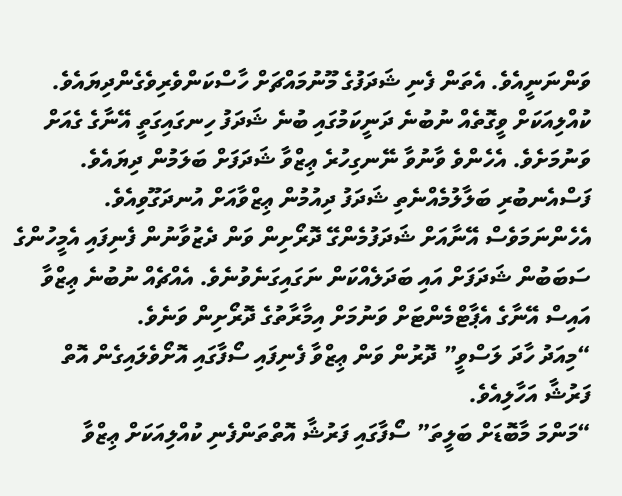ވަންނަނީއެވެ. އެތަން ފެނި ޝަދަފުގެ މޫނުމައްޗަށް ހާސްކަންވެރިވެގެންދިޔައެވެ. ކުއްލިއަކަށް ވީގޮތެއް ނުބުނެ ދަނީކަމުގައި ބުނެ ޝަދަފު ހިނގައިގަތީ އޭނާގެ ގެއަށް ވަނުމަށެވެ. އެހެންވެ ވާނުވާ ނޭނގިހުރެ ޢިޒްވާ ޝަދަފަށް ބަލަމުން ދިޔައެވެ. ފަސްއެނބުރި ބަލާލުމެއްނެތި ޝަދަފު ދިއުމުން ޢިޒްވާއަށް އުނދަގޫވިއެވެ. އެހެންނަމަވެސް އޭނާއަށް ޝަދަފުމެންގޭ ދޮރޯށިން ވަން ދެޒުވާނުން ފެނިފައި އެމީހުންގެ ސަބަބުން ޝަދަފަށް އައި ބަދަލެއްކަން ނަގައިގަނެވުނެވެ. އެއްޗެއް ނުބުނެ ޢިޒްވާ އައިސް އޭނާގެ އެޕާޓްމެންޓަށް ވަނުމަށް އިމާރާތުގެ ދޮރޯށިން ވަނެވެ.
“މިއަދު ހާދަ ލަސްވީ” ދޮރުން ވަން ޢިޒްވާ ފެނިފައި ސޯފާގައި އޮށޯވެލައިގެން އޮތް ފަރުޝާ އަހާލިއެވެ.
“މަންމަ މާބޮޑަށް ބަލީތަ” ސޯފާގައި ފަރުޝާ އޮތްތަންފެނި ކުއްލިއަކަށް ޢިޒްވާ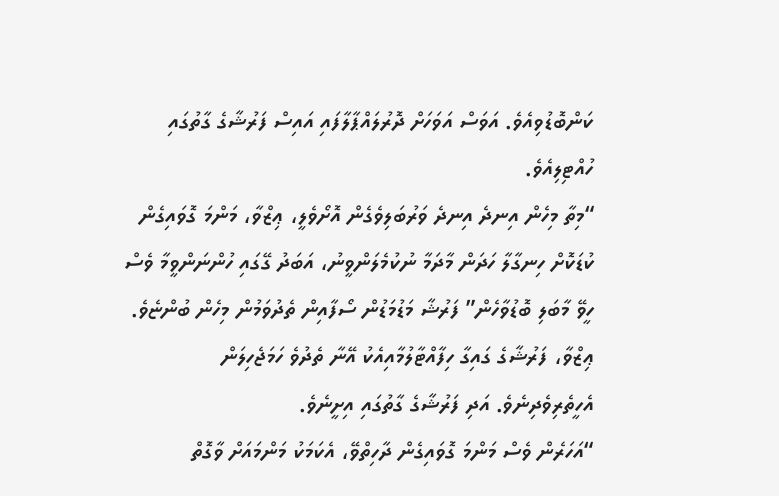ކަންބޮޑުވިއެވެ. އަވަސް އަވަހަށް ދޮރުލައްޕާލާފައި އައިސް ފަރުޝާގެ ގާތުގައި ހުއްޓިލިއެވެ.
“މިތާ މިހެން އިނދެ އިނދެ ވަރުބަލިވެގެން އޮށޯވެލީ، ޢިޒްވާ، މަންމަ ގޮވައިގެން ކުޑަކޮށް ހިނގާލާ ހަދަން މާދަމާ ނުކުމެލަންވީނު، އަބަދު ގޭގައި ހުންނަންވީމާ ވެސް ހީވޭ މާބަލި ބޮޑުވާހެން” ފަރުޝާ މަޑުމަޑުން ސޯފާއިން ތެދުވަމުން މިހެން ބުންޏެވެ. ޢިޒްވާ، ފަރުޝާގެ ގައިގާ ހިފާއްޓާލުމާއިއެކު އޭނާ ތެދުވެ ހަމަޖެހިލަން އެހީތެރިވެދިނެވެ. އަދި ފަރުޝާގެ ގާތުގައި އިށީނެވެ.
“އަހަރެން ވެސް މަންމަ ގޮވައިގެން ދާހިތްވޭ، އެކަމަކު މަންމައަށް ވާގޮތް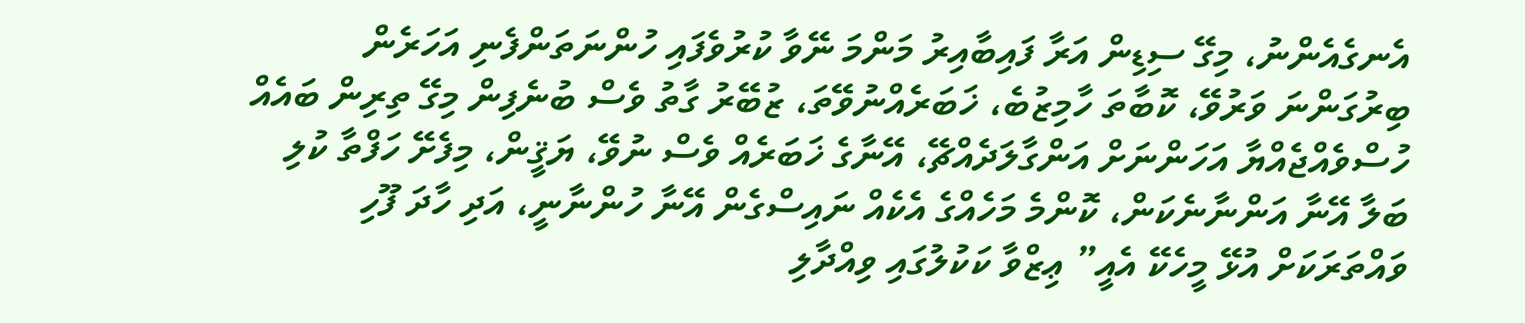އެނގެއެންނު، މިގޭ ސިޑިން އަރާ ފައިބާއިރު މަންމަ ނޭވާ ކުރުވެފައި ހުންނަތަންފެނި އަހަރެން ބިރުގަންނަ ވަރުވޭ، ކޮބާތަ ހާމިޒުބެ، ޚަބަރެއްނުވޭތަ، ޒުބޭރު ގާތު ވެސް ބުނެފިން މިގޭ ތިރިން ބައެއް ހުސްވެއްޖެއްޔާ އަހަންނަށް އަންގާލަދެއްޗޭ، އޭނާގެ ޚަބަރެއް ވެސް ނުވޭ، ޔަޤީން، މިފެށޭ ހަފްތާ ކުލި ބަލާ އޭނާ އަންނާނެކަން، ކޮންމެ މަހެއްގެ އެކެއް ނައިސްގެން އޭނާ ހުންނާނީ، އަދި ހާދަ ފޫހި ވައްތަރަކަށް އުޅޭ މީހެކޭ އެއީ” ޢިޒްވާ ކަކުލުގައި ވިއްދާލި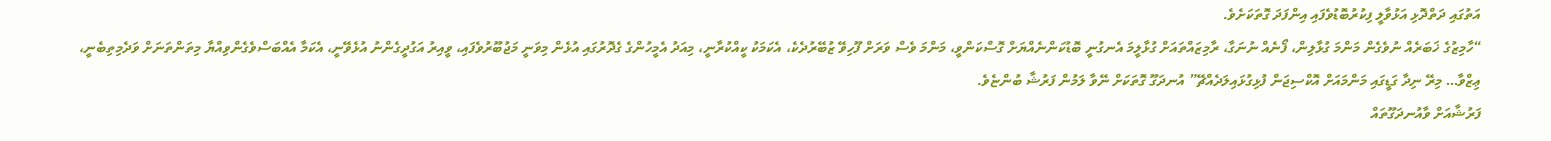އަތުގައި ދަތްދޮޅި އަޅުވާލީ ފިކުރުބޮޑުވެފައި އިންފަދަ ގޮތަކަށެވެ.
“ހާމިޒުގެ ޚަބަރެއް ނުވެގެން މަންމަ ގުޅާލިން، ފޯނެއް ނުނަގާ، ރާމިޒައްތައަށް ގުޅާލީމަ އެނގުނީ ބޮޑުކަންނެއްޔަށް ގޮސްކަންވީ، މަންމަ ވެސް ވަރަށް ފޫހިވޭ ޒުބޭރުދެކެ، އެކަމަކު ކީއްކުރާނީ، މިއަދު އެމީހުންގެ ގެދޮރުގައި އުޅެން މިވަނީ މަޖުބޫރުވެފައި، ވީއިރު އަގުދީގެންނު އުޅެވޭނީ، އެކަމާ އެއްބަސްވެގެންވިއްޔާ މިތަންތަނަށް ވަދެމިތިބެނީ، ޢިޒްވާ… މިރޭ ނިދާ ގަޑީގައި މަންމައަށް އޮކްސިޖަން ފުޅިގުޅައިލަދެއްޗޭ” އުނދަގޫ ގޮތަކަށް ނޭވާ ލަމުން ފަރުޝާ ބުންޏެވެ.
ފަރުޝާއަށް ވާއުނދަގޫތައް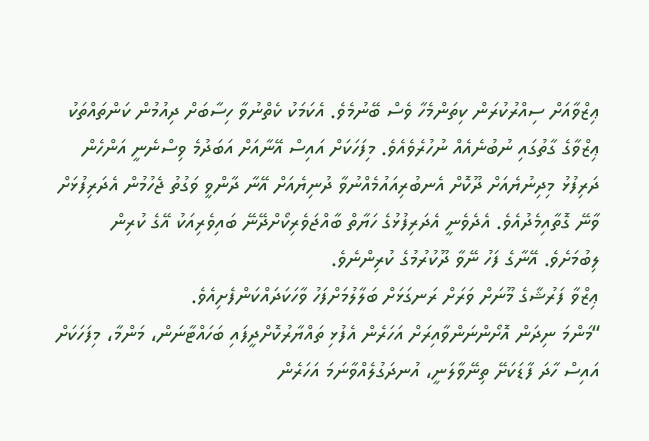ޢިޒްވާއަށް ސިއްރުކުރަން ކިތަންމެހާ ވެސް ބޭނުމެވެ. އެކަމަކު ކެތްނުވާ ހިސާބަށް ދިއުމުން ކަންތައްތަކު ޢިޒްވާގެ ގާތުގައި ނުބުނެއެއް ނުހުރެވެއެވެ. މިފަހަކަށް އައިސް އޭނާއަށް އަބަދުމެ ވިސްނެނީ އަންހެން ދަރިފުޅު މިދިނުޔެއަށް ދޫކޮށް އެނބުރިއައުމެއްނުވާ ދުނިޔެއަށް އޭނާ ދާންވީ ވަގުތު ޖެހުމުން އެދަރިފުޅަށް ވާނޭ ގޮތާއިމެދުއެވެ. އެދެވެނީ އެދަރިފުޅުގެ ހަޔާތް ބާއްޖަވެރިކޯށްދޭނޭ ބައިވެރިއަކު އޭގެ ކުރިން ލިބުމަށެވެ. އޭނާގެ ފަހު ނޭވާ ދޫކުރުމުގެ ކުރިންނެވެ.
ޢިޒްވާ ފަރުޝާގެ މޫނަށް ވަރަށް ރަނގަޅަށް ބަލާލުމަށްފަހު ވާހަކަދައްކަންފެށިއެވެ.
“މަންމަ ނިދަން އޮށޯންނަންވާއިރަށް އަހަރެން އެފުޅި ތައްޔާރުކޮށްދީފައި ބަހައްޓާނަން، މަންމާ، މިފަހަކަށް އައިސް ހާދަ ފާޑަކަށޭ ތިނޭވާލަނީ، އުނދަގުލެއްވާނަމަ އަހަރެން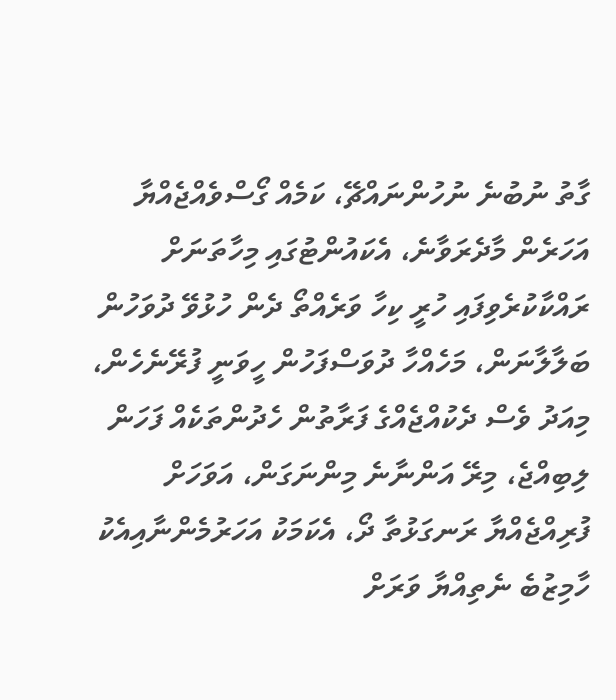ގާތު ނުބުނެ ނުހުންނައްޗޭ، ކަމެއް ގޯސްވެއްޖެއްޔާ އަހަރެން މާދެރަވާނެ، އެކައުންޓުގައި މިހާތަނަށް ރައްކާކުރެވިފައި ހުރީ ކިހާ ވަރެއްތޯ ދެން ހުޅުވޭ ދުވަހުން ބަލާލާނަން، މަހެއްހާ ދުވަސްފަހުން ހީވަނީ ފުރޭނެހެން، މިއަދު ވެސް ދެކުއްޖެއްގެ ފަރާތުން ހެދުންތަކެއް ފަހަން ލިބިއްޖެ، މިރޭ އަންނާނެ މިންނަގަން، އަވަހަށް ފުރިއްޖެއްޔާ ރަނގަޅުތާ ދޯ، އެކަމަކު އަހަރުމެންނާއިއެކު ހާމިޒުބެ ނެތިއްޔާ ވަރަށް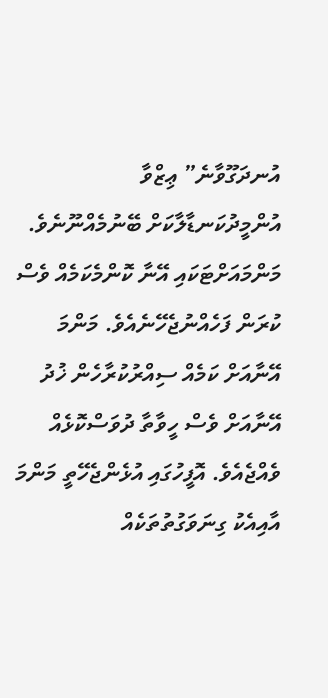އުނދަގޫވާނެ” ޢިޒްވާ އުންމީދުކަނޑާލާކަށް ބޭނުމެއްނޫނެވެ. މަންމައަށްޓަކައި އޭނާ ކޮންމެކަމެއް ވެސް ކުރަން ފަހެއްނުޖެހޭނެއެވެ. މަންމަ އޭނާއަށް ކަމެއް ސިއްރުކުރާހެން ޚުދު އޭނާއަށް ވެސް ހީވާތާ ދުވަސްކޮޅެއް ވެއްޖެއެވެ. އޮފީހުގައި އުޅެންޖެހޭތީ މަންމަ އާއިއެކު ގިނަވަގުތުތަކެއް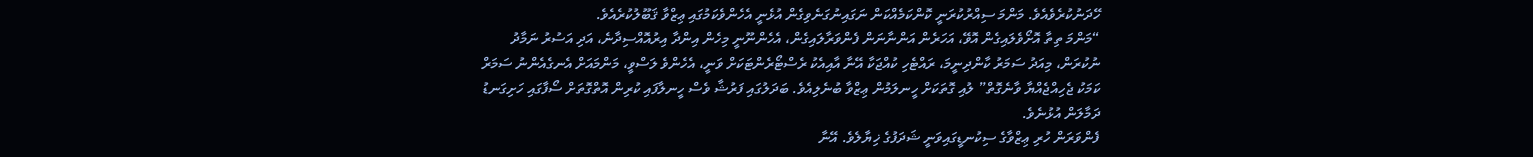ހޭދަނުކުރެވެއެވެ. މަންމަ ސިއްރުކުރަނީ ކޮންކަމެއްކަން ނަގައިނުގަނެވިގެން އުޅެނީ އެހެންވެކަމުގައި ޢިޒްވާ ޤަބޫލުކުރެއެވެ.
“މަންމަ ތިތާ އޮށޯވެލައިގެން އޮވޭ، އަހަރެން އަންނާނަން ފެންވަރާލައިގެން، އެހެންނޫނީ މިހެން އިންދާ އިރުއޮއްސިދާނެ، އަދި އަސުރު ނަމާދު ނުކުރަން، މިއަދު ސަމަރު ކާންދިނީމަ، ރައްޓެހި ކުއްޖަކާ އޭނާ އާއިއެކު ރެސްޓޯރެންޓަކަށް ވަނީ، އެހެންވެ ލަސްވީ، މަންމައަށް އެނގެއެންނު ސަމަރް ކަމަކު ޖެހިއްޖެއްޔާ ވާނެގޮތް” ލުއި ގޮތަކަށް ހީނލަމުން ޢިޒްވާ ބުނެލިއެވެ. ބަދަލުގައި ފަރުޝާ ވެސް ހީނލާފައި ކުރިން އޮތްގޮތަށް ސޯފާގައި ހަށިގަނޑު ދަމާލަން އުޅުނެވެ.
ފެންވަރަން ހުރި ޢިޒްވާގެ ސިކުނޑީގައިވަނީ ޝަދަފުގެ ޚިޔާލެވެ. އޭނާ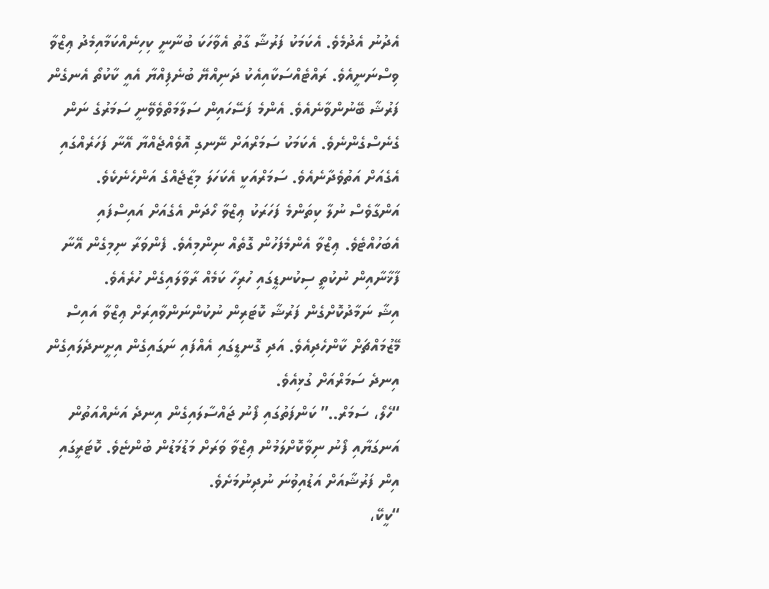އެދުނު އެދުމެވެ. އެކަމަކު ފަރުޝާ ގާތު އެވާހަކަ ބުނާނީ ކިހިނެއްކަމާއިމެދު ޢިޒްވާ ވިސްނަނީއެވެ. ރައްޓެއްސަކާއިއެކު ދަނިއްޔޭ ބުނެފިއްޔާ އެއީ ކާކުތޯ އެނގެން ފަރުޝާ ބޭނުންވާނެއެވެ. އެންމެ ފަސޭހައިން ސަލާމަތްވެވޭނީ ސަމަރުގެ ނަން ގެނެސްގެންނެވެ. އެކަމަކު ސަމަރްއަށް ނޭނގި އޮވެއްޖެއްޔާ އޭނާ ފަހަރެއްގައި އެގެއަށް އަތުވެދާނެއެވެ. ސަމަރްއަކީ އެކަހަލަ މިޒާޖެއްގެ އަންހެނެކެވެ. އަންގާވެސް ނުލާ ކިތަންމެ ފަހަރަކު ޢިޒްވާ ހޯދަން އެގެއަށް އައިސްފައި އެބަހުއްޓެވެ. ޢިޒްވާ އެންމެފަހުން ގޮތެއް ނިންމިއެވެ. ފެންވަރާ ނިމިގެން އޭނާ ފާޚާނާއިން ނުކުތީ ސިކުނޑީގައި ހުރިހާ ކަމެއް ރާވާލައިގެން ހުރެއެވެ.
އިޝާ ނަމާދުކޮށްގެން ފަރުޝާ ކޮޓަރިން ނުކުންނަންވާއިރަށް ޢިޒްވާ އައިސް މޭޒުމައްޗަށް ކާންހެދިއެވެ. އަދި ގޮނޑީގައި އެއްފައި ނަގައިގެން އިށީނދެލައިގެން އިނދެ ސަމަރްއަށް ގުޅިއެވެ.
“ހެލޯ، ސަމަރް..” ކަންފަތުގައި ފޯނު ޖައްސާލައިގެން އިނދެ އަނެއްއަތުން އަނގަޔާއި ފޯނު ނިވާކޮށްލަމުން ޢިޒްވާ ވަރަށް މަޑުމަޑުން ބުންޏެވެ. ކޮޓަރީގައި އިން ފަރުޝާއަށް އަޑުއިވުނަ ނުދިނުމަށެވެ.
“ކީކޭ،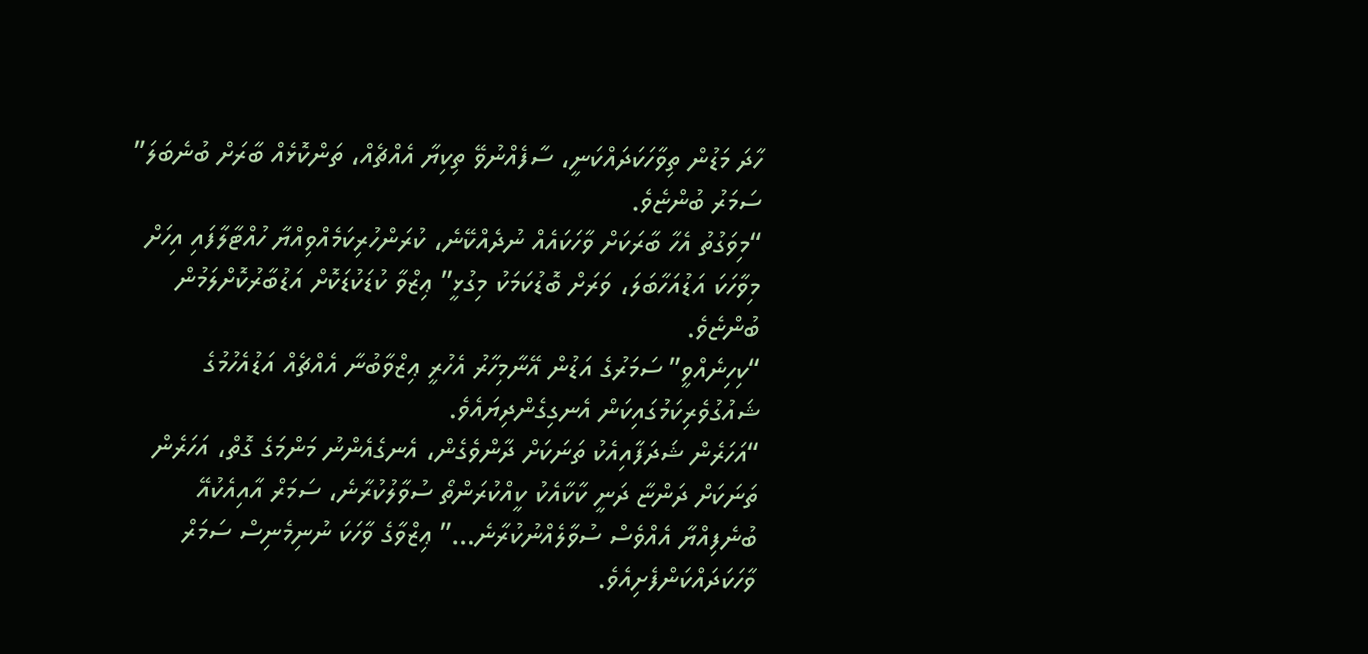ހާދަ މަޑުން ތިވާހަކަދައްކަނީ، ސާފެއްނުވޭ ތިކިޔާ އެއްޗެއް، ތަންކޮޅެއް ބާރަށް ބުނެބަލަ” ސަމަރު ބުންޏެވެ.
“މިވަގުތު އެހާ ބާރަކަށް ވާހަކައެއް ނުދެއްކޭނެ، ކުރަންހުރިކަމެއްވިއްޔާ ހުއްޓާލާފައި އިހަށް މިވާހަކަ އަޑުއަހާބަލަ، ވަރަށް ބޮޑުކަމަކު މިގުޅީ” ޢިޒްވާ ކުޑަކުޑަކޮށް އަޑުބާރުކޮށްލަމުން ބުންޏެވެ.
“ކިހިނެއްވީ” ސަމަރުގެ އަޑުން އޭނާމިހާރު އެހުރީ ޢިޒްވާބުނާ އެއްޗެއް އަޑުއެހުމުގެ ޝައުގުވެރިކަމުގައިކަން އެނގިގެންދިޔައެވެ.
“އަހަރެން ޝަދަފާއިއެކު ތަނަކަށް ދާންވެގެން، އެނގެއެންނު މަންމަގެ ގޮތް، އަހަރެން ތަނަކަށް ދަންޏާ ދަނީ ކާކާއެކު ކީއްކުރަންތޯ ސުވާލުކުރާނެ، ސަމަރް އާއިއެކުއޭ ބުނެފިއްޔާ އެއްވެސް ސުވާލެއްނުކުރާނެ…” ޢިޒްވާގެ ވާހަކަ ނުނިމެނިސް ސަމަރް ވާހަކަދައްކަންފެށިއެވެ.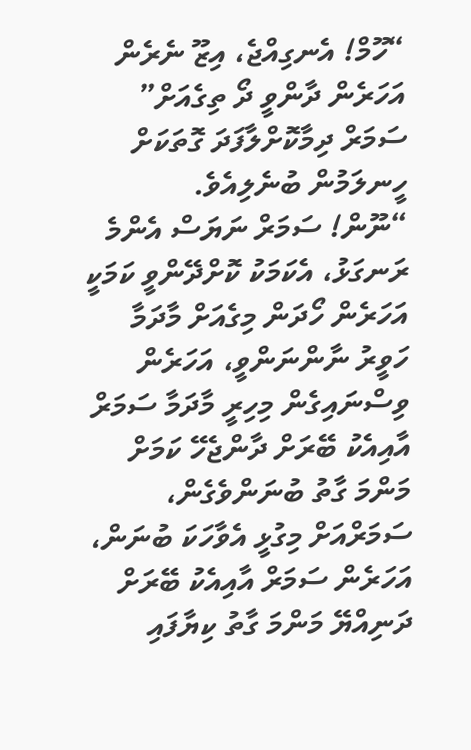“ހޫމް! އެނގިއްޖެ، އިޒޫ ނެރެން އަހަރެން ދާންވީ ދޯ ތިގެއަށް” ސަމަރް ދިމާކޮށްލާފަދަ ގޮތަކަށް ހީނލަމުން ބުނެލިއެވެ.
“ނޫން! ސަމަރް ނަޔަސް އެންމެ ރަނގަޅު، އެކަމަކު ކޮށްދޭންވީ ކަމަކީ އަހަރެން ހޯދަން މިގެއަށް މާދަމާ ހަވީރު ނާންނަންވީ، އަހަރެން ވިސްނައިގެން މިހިރީ މާދަމާ ސަމަރް އާއިއެކު ބޭރަށް ދާންޖެހޭ ކަމަށް މަންމަ ގާތު ބުނަންވެގެން، ސަމަރްއަށް މިގުޅީ އެވާހަކަ ބުނަން، އަހަރެން ސަމަރް އާއިއެކު ބޭރަށް ދަނިއްޔޭ މަންމަ ގާތު ކިޔާފައި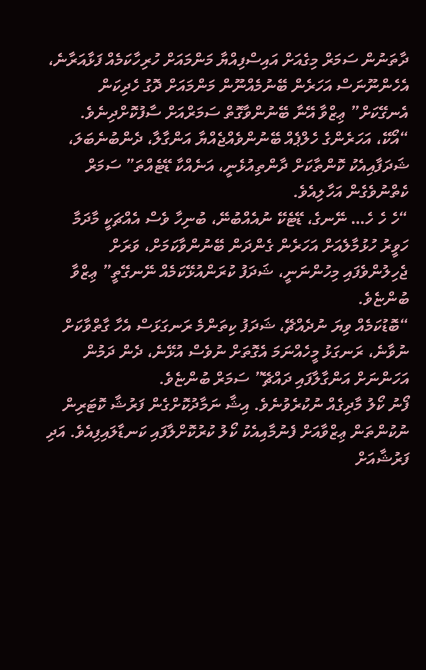ދާތަނުން ސަމަރް މިގެއަށް އައިސްފިއްޔާ މަންމައަށް ހުރިހާކަމެއް ފަޅާއަރާނެ، އެހެންނޫނަސް އަހަރެން ބޭނުމެއްނޫން މަންމައަށް ދޮގު ހެދިކަން އެނގޭކަށް” ޢިޒްވާ އޭނާ ބޭނުންވާގޮތް ސަމަރްއަށް ސާފުކޮށްދިނެވެ.
“އޯކޭ، އަހަރެންގެ ހެލްޕެއް ބޭނުންވެއްޖެއްޔާ އަންގާލާ، ދެންބުނެބަލަ، ޝަދަފާއިއެކު ކޮންތާކަށް ދާންތިއުޅެނީ، އަނެއްކާ ޑޭޓެއްތަ” ސަމަރް ކެތްނުވެގެން އަހާލިއެވެ.
“ހެ ހެ ހެ… ނޭނގެ، ޑޭޓެކޭ ނުއެއްބުނޭ، ބުނިހާ ވެސް އެއްޗަކީ މާދަމާ ހަވީރު ހުޅުމާލެއަށް އަހަރެން ގެންދަން ބޭނުންވާކަމަށް، ވަރަށް ޖެހިލުންވެފައި މިހުންނަނީ، ޝަދަފު ކުރަންއުޅޭކަމެއް ނޭނގޭތީ” ޢިޒްވާ ބުންޏެވެ.
“ބޮޑުކަމެއް ވިޔަ ނުދެއްޗޭ، ޝަދަފު ކިތަންމެ ރަނގަޅަސް އެހާ ގާތްވާކަށް ނުވާނެ، ރަނގަޅު މީހެއްނަމަ އެގޮތަށް ނުވެސް އުޅޭނެ، ދެން ދަމުން އަހަންނަށް އަންގާލާފައި ދައްޗޭ” ސަމަރް ބުންޏެވެ.
ފޯނު ކޯލު މާދިގެއް ނުކުރެވުނެވެ. އިޝާ ނަމާދުކޮށްގެން ފަރުޝާ ކޮޓަރިން ނުކުންތަން ޢިޒްވާއަށް ފެނުމާއިއެކު ކޯލު ކުރުކޮށްލާފައި ކަނޑާލައިފިއެވެ. އަދި ފަރުޝާއަށް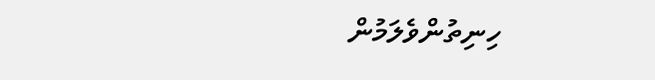ހިނިތުންވެލަމުން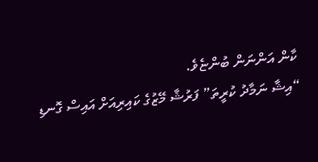ކާން އަންނަން ބުންޏެވެ.
“އިޝާ ނަމާދު ކުރީތަ” ފަރުޝާ މޭޒުގެ ކައިރިއަށް އައިސް ގޮނޑި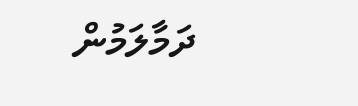ދަމާލަމުން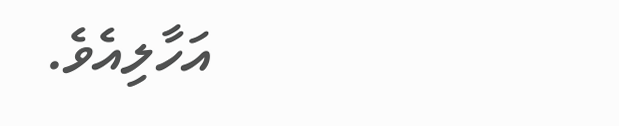އަހާލިއެވެ.